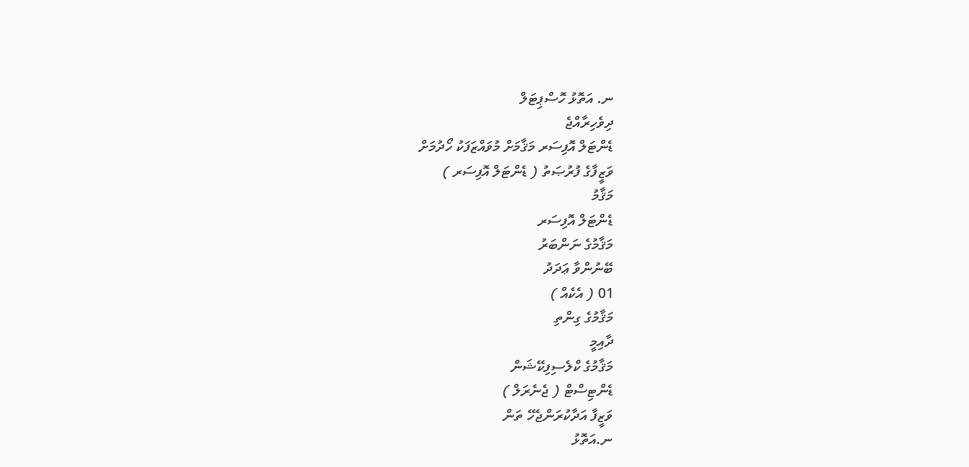ނ. އަތޮޅު ހޮސްޕިޓަލް
ދިވެހިރާއްޖެ
ޑެންޓަލް އޮފިސަރ މަޤާމަށް މުވައްޒަފަކު ހޯދުމަށް
ވަޒީފާގެ ފުރުޞަތު ( ޑެންޓަލް އޮފިސަރ )
މަޤާމު
ޑެންޓަލް އޮފިސަރ
މަޤާމުގެ ނަންބަރު
ބޭނުންވާ ޢަދަދު
01 ( އެކެއް )
މަޤާމުގެ ގިންތި
ދާއިމީ
މަޤާމުގެ ކްލެސިފިކޭޝަން
ޑެންޓިސްޓް ( ޖެނެރަލް )
ވަޒީފާ އަދާކުރަންޖެހޭ ތަން
ނ.އަތޮޅު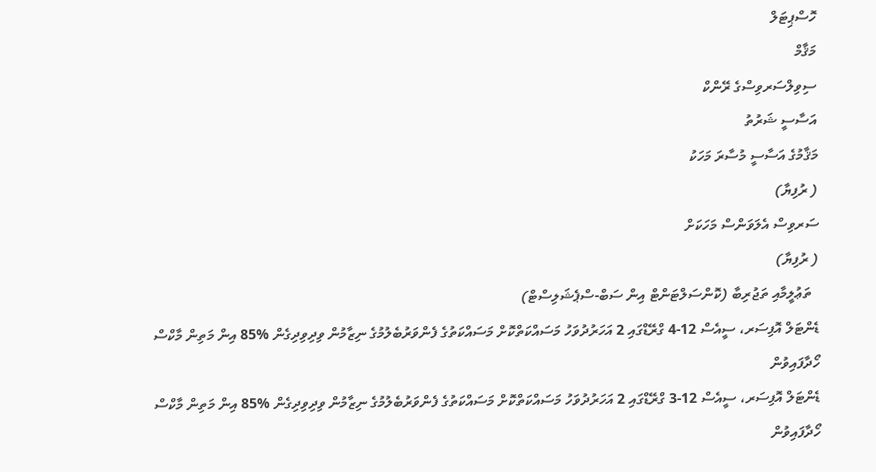ހޮސްޕިޓަލް
މަޤާމް
ސިވިލްސަރވިސްގެ ރޭންކް
އަސާސީ ޝަރުތު
މަޤާމުގެ އަސާސީ މުސާރަ މަހަކު
( ރުފިޔާ)
ސަރވިސް އެލަވަންސް މަހަކަށް
( ރުފިޔާ)
  ތަޢުލީމާއި ތަޖުރިބާ (ކޮންސަލްޓަންޓް އިން ސަބް-ސްޕެޝަލިސްޓް)
ޑެންޓަލް އޮފިސަރ، ސީއެސް 12-4 ގްރޭޑްގައި 2 އަހަރުދުވަހު މަސައްކަތްކޮށް މަސައްކަތުގެ ފެންވަރުބެލުމުގެ ނިޒާމުން ވިދިވިދިގެން %85 އިން މަތިން މާކްސް ހޯދާފައިވުން
ޑެންޓަލް އޮފިސަރ، ސީއެސް 12-3 ގްރޭޑްގައި 2 އަހަރުދުވަހު މަސައްކަތްކޮށް މަސައްކަތުގެ ފެންވަރުބެލުމުގެ ނިޒާމުން ވިދިވިދިގެން %85 އިން މަތިން މާކްސް ހޯދާފައިވުން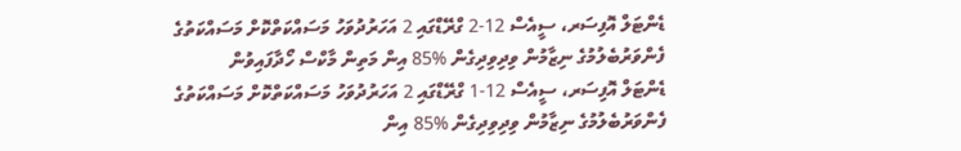ޑެންޓަލް އޮފިސަރ، ސީއެސް 12-2 ގްރޭޑްގައި 2 އަހަރުދުވަހު މަސައްކަތްކޮށް މަސައްކަތުގެ ފެންވަރުބެލުމުގެ ނިޒާމުން ވިދިވިދިގެން %85 އިން މަތިން މާކްސް ހޯދާފައިވުން
ޑެންޓަލް އޮފިސަރ، ސީއެސް 12-1 ގްރޭޑްގައި 2 އަހަރުދުވަހު މަސައްކަތްކޮށް މަސައްކަތުގެ ފެންވަރުބެލުމުގެ ނިޒާމުން ވިދިވިދިގެން %85 އިން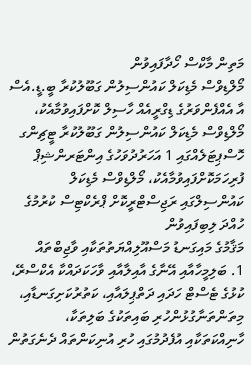މަތިން މާކްސް ހޯދާފައިވުން
މޯލްޑިވްސް މެޑިކަލް ކައުންސިލުން ގަބޫލުކުރާ ބީ.ޑީ.އެސް އާ އެއްފެންވަރުގެ ޑިގްރީއެއް ހާސިލް ކޮށްފައިވުމާއެކު، މޯލްޑިވްސް މެޑިކަލް ކައުންސިލުން ގަބޫލުކުރާ ޓީޗިންގ ހޮސްޕިޓަލެއްގައި 1 އަހަރުދުވަހުގެ އިންޓަރންޝިޕް ފުރިހަމަކޮށްފައިވުމާއެކު، މޯލްޑިވްސް މެޑިކަލް ކައުންސިލްގައި ރަޖިސްޓްރީކޮށް ޕްރެކްޓިސް ކުރުމުގެ ހުއްދަ ލިބިފައިވުން
މަޤާމުގެ މައިގަނޑު މަސްއޫލިއްޔަތުތަކާއި ވާޖިބްތައް
1. ބަލިމީހާއާއި އޭނާގެ އާއިލާއާއި ވާހަކަދައްކާ އެކްސްރޭ، ކުޅުގެ ޓެސްޓް ހަދައި ދަތްޕިލައާއި، ކަތުރުކަށިގަނޑާއި، މިތަންތަނާގުޅުންހުރި ބައިތަކުގެ ބަލިތަކާ، ހާނިއްކަތަކާއި އުފެދުމުގައި ހުރި އުނިކަންތައް ދެނެގަތުން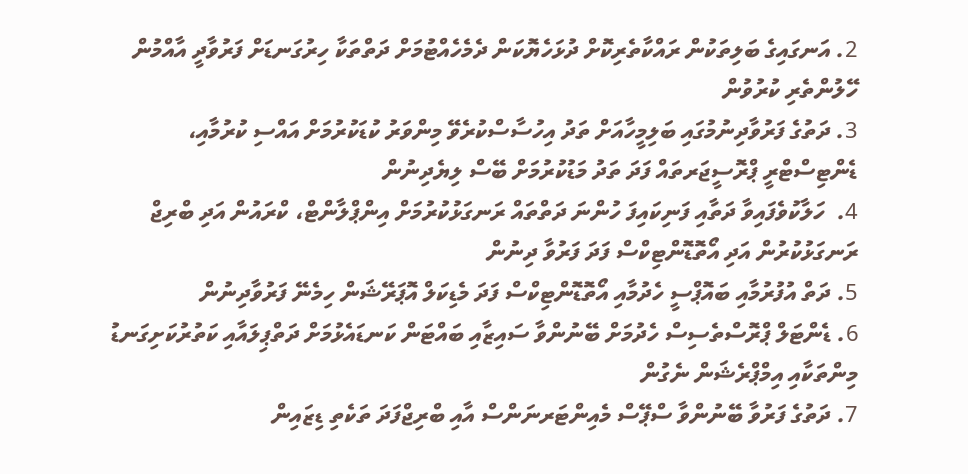2. އަނގައިގެ ބަލިތަކުން ރައްކާތެރިކޮށް ދުޅަހެޔޮކަން ދެމެހެއްޓުމަށް ދަތްތަކާ ހިރުގަނޑަށް ފަރުވާދީ އާއްމުން ހޭލުންތެރި ކުރުވުން
3. ދަތުގެ ފަރުވާދިނުމުގައި ބަލިމީހާއަށް ތަދު އިހުސާސްކުރެވޭ މިންވަރު ކުޑަކުރުމަށް އައްސި ކުރުމާއި، ޑެންޓިސްޓްރީ ޕްރޮސީޖަރތައް ފަދަ ތަދު މަޑުކުރުމަށް ބޭސް ލިޔެދިނުން
4.  ހަލާކުވެފައިވާ ދަތާއި ފަނިކައިފަ ހުންނަ ދަތްތައް ރަނގަޅުކުރުމަށް އިންޕްލާންޓް، ކްރައުން އަދި ބްރިޖް ރަނގަޅުކުރުން އަދި އޯތޮޑޮންޓިކްސް ފަދަ ފަރުވާ ދިނުން
5. ދަތް އުފުރުމާއި ބައޮޕްސީ ހެދުމާއި އޯތޮޑޮންޓިކްސް ފަދަ މެޑިކަލް އޮޕަރޭޝަން ހިމެނޭ ފަރުވާދިނުން
6. ޑެންޓަލް ޕްރޮސްތެސިސް ހެދުމަށް ބޭނުންވާ ސައިޒާއި ބައްޓަން ކަނޑައެޅުމަށް ދަތްޕިލައާއި ކަތުރުކަށިގަނޑު މިންތަކާއި އިމްޕްރެޝަން ނެގުން
7. ދަތުގެ ފަރުވާ ބޭނުންވާ ސްޕޭސް މެއިންޓަރނަންސް އާއި ބްރިޖްފަދަ ތަކެތި ޑިޒައިން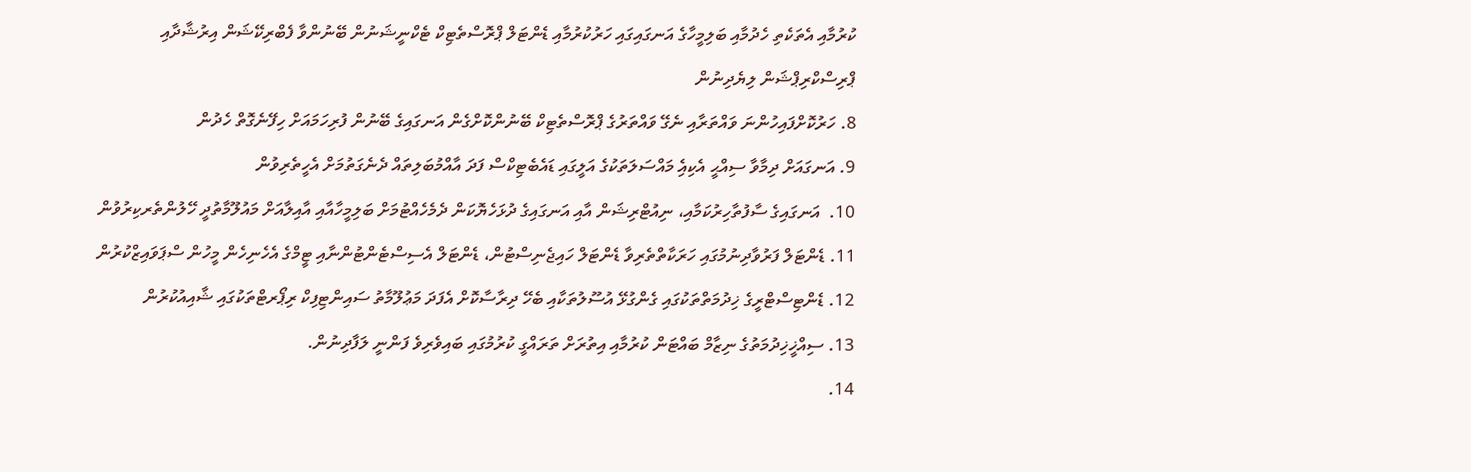ކުރުމާއި އެތަކެތި ހެދުމާއި ބަލިމީހާގެ އަނގައިގައި ހަރުކުރުމާއި ޑެންޓަލް ޕްރޮސްތެޓިކް ޓެކްނީޝަނުން ބޭނުންވާ ފެބްރިކޭޝަން އިރުޝާދާއި ޕްރިސްކްރިޕްޝަން ލިޔެދިނުން
8. ހަރުކޮށްފައިހުންނަ ވައްތަރާއި ނެގޭ ވައްތަރުގެ ޕްރޮސްތެޓިކް ބޭނުންކޮށްގެން އަނގައިގެ ބޭނުން ފުރިހަމައަށް ހިފޭނެގޮތް ހެދުން
9. އަނގައަށް ދިމާވާ ސިއްޙީ އެކިއެި މައްސަލަތަކުގެ އަލީގައި ޑައެބެޓިކްސް ފަދަ އާއްމުބަލިތައް ދެނެގަތުމަށް އެހީތެރިވުން
10.  އަނގައިގެ ސާފުތާހިރުކަމާއި، ނިއުޓްރިޝަން އާއި އަނގައިގެ ދުޅަހެޔޮކަން ދެމެހެއްޓުމަށް ބަލިމީހާއާއި އާއިލާއަށް މައުލޫމާތުދީ ހޭލުންތެރކިރުވުން
11. ޑެންޓަލް ފަރުވާދިނުމުގައި ހަރަކާތްތެރިވާ ޑެންޓަލް ހައިޖެނިސްޓުން، ޑެންޓަލް އެސިސްޓެންޓުންނާއި ޓީމްގެ އެހެނިހެން މީހުން ސްޕަވައިޒްކުރުން
12. ޑެންޓިސްޓްރީގެ ޚިދުމަތްތަކުގައި ގެންގުޅޭ އުސޫލުތަކާއި ބެހޭ ދިރާސާކޮށް އެފަދަ މަޢުލޫމާތު ސައިންޓިފިކް ރިޕޯރޓްތަކުގައި ޝާއިއުކުރުން
13. ސިއްޚީޚިދުމަތުގެ ނިޒާމް ބައްޓަން ކުރުމާއި އިތުރަށް ތަރައްގީ ކުރުމުގައި ބައިވެރިވެ ފަންނީ ލަފާދިނުން.
14.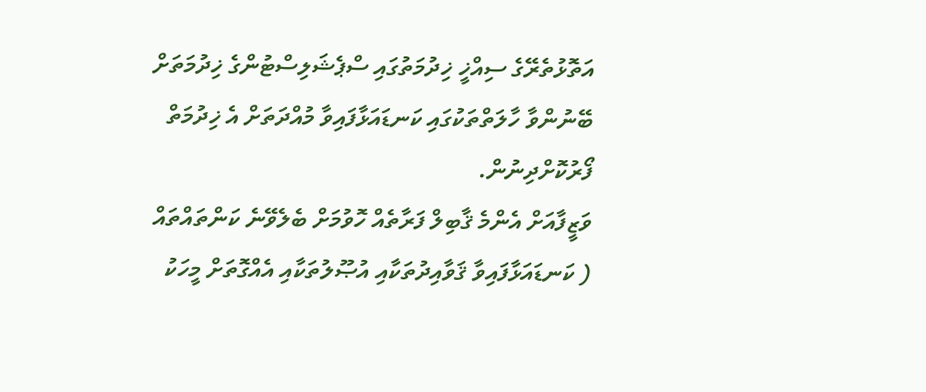އަތޮޅުތެރޭގެ ސިއްޚީ ޚިދުމަތުގައި ސްޕެޝަލިސްޓުންގެ ޚިދުމަތަށް ބޭނުންވާ ހާލަތްތަކުގައި ކަނޑައަޅާފައިވާ މުއްދަތަށް އެ ޚިދުމަތް ފޯރުކޮށްދިނުން.
ވަޒީފާއަށް އެންމެ ޤާބިލް ފަރާތެއް ހޮވުމަށް ބެލެވޭނެ ކަންތައްތައް
( ކަނޑައަޅާފައިވާ ޤަވާއިދުތަކާއި އުޞޫލުތަކާއި އެއްގޮތަށް މީހަކު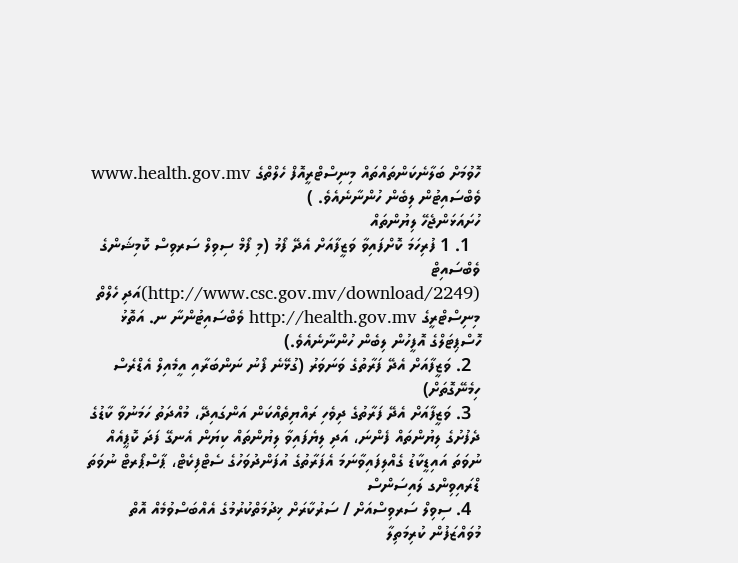ހޮވުމަށް ބަލާނެކަންތައްތައް މިނިސްޓްރީއޮފް ހެލްތްގެ www.health.gov.mv ވެބްސައިޓުން ލިބެން ހުންނާނެއެވެ. )
ހުށައަޅަންޖެހޭ ލިޔުންތައް
  1. 1 ފުރިހަމަ ކޮށްފައިވާ ވަޒީފާއަށް އެދޭ ފޯމު (މި ފޯމް ސިވިލް ސަރވިސް ކޮމިޝަންގެ ވެބްސައިޓް   (http://www.csc.gov.mv/download/2249)އަދި ހެލްތް މިނިސްޓްރީގެ http://health.gov.mv ވެބްސައިޓުންނާ ނ. އަތޮޅު ހޮސްޕިޓަލްގެ އޮފީހުން ލިބެން ހުންނާނެއެވެ.)
  2. ވަޒީފާއަށް އެދޭ ފަރާތުގެ ވަނަވަރު (ގުޅޭނެ ފޯނު ނަންބަރާއި އީމެއިލް އެޑްރެސް ހިމެނޭގޮތަށް)
  3. ވަޒީފާއަށް އެދޭ ފަރާތުގެ ދިވެހި ރައްޔިތެއްކަން އަންގައިދޭ، މުއްދަތު ހަމަނުވާ ކާޑުގެ ދެފުށުގެ ލިޔުންތައް ފެންނަ، އަދި ލިޔެފައިވާ ލިޔުންތައް ކިޔަން އެނގޭ ފަދަ ކޮޕީއެއް ނުވަތަ އައިޑީކާޑު ގެއްލިފައިވާނަމަ އެފަރާތުގެ އުފަންދުވަހުގެ ސެޓްފިކެޓް، ޕާސްޕޯރޓް ނުވަތަ ޑްރައިވިންގ ލައިސަންސް
  4. ސިވިލް ސަރވިސްއަށް / ސަރުކާރަށް ޚިދުމަތްކުރުމުގެ އެއްބަސްވުމެއް އޮތް މުވައްޒަފުން ކުރިމަތިލާ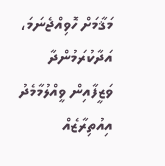މަޤާމަށް ހޮވިއްޖެނަމަ، އަދާކުރަމުންދާ ވަޒީފާއިން ވީއްލުމާމެދު އިއުތިރާޒެއް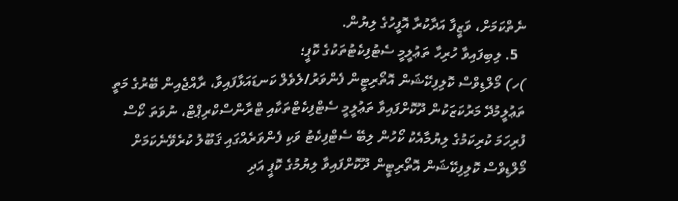ނެތްކަމަށް، ވަޒީފާ އަދާކުރާ އޮފީހުގެ ލިޔުން.
  5. ލިބިފައިވާ ހުރިހާ ތަޢުލީމީ ސެޓުފިކެޓުތަކުގެ ކޮޕީ؛
)ހ) މޯލްޑިވްސް ކޮލިފިކޭޝަން އޮތޯރިޓީން ފެންވަރު/ލެވެލް ކަނޑައަޅާފައިވާ، ރާއްޖެއިން ބޭރުގެ މަތީ ތަޢުލީމުދޭ މަރުކަޒަކުން ދޫކޮށްފައިވާ ތަޢުލީމީ ސެޓްފިކެޓްތަކާއި ޓްރާންސްކްރިޕްޓް، ނުވަތަ ކޯސް ފުރިހަމަ ކުރިކަމުގެ ލިޔުމާއެކު ކޯހުން ލިބޭ ސެޓްފިކެޓު ވަކި ފެންވަރެއްގައި ޤަބޫލު ކުރެވޭނެކަމަށް މޯލްޑިވްސް ކޮލިފިކޭޝަން އޮތޯރިޓީން ދޫކޮށްފައިވާ ލިޔުމުގެ ކޮޕީ އަދި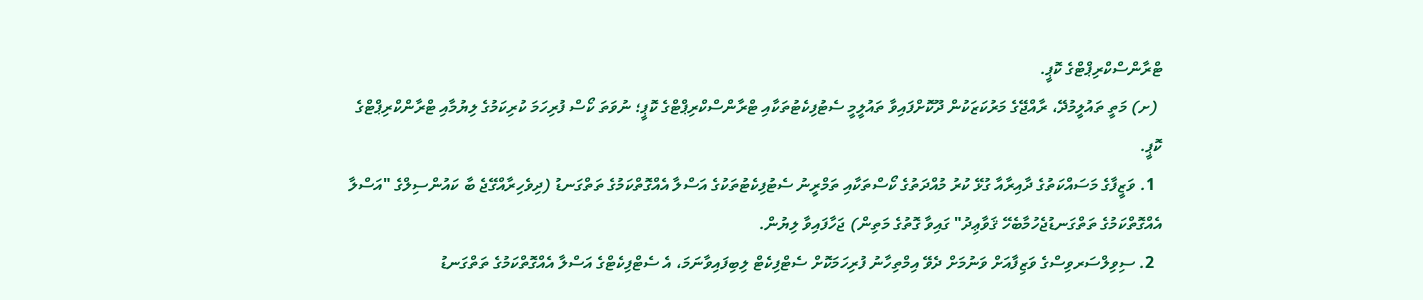ޓްރާންސްކްރިޕްޓްގެ ކޮޕީ.
 (ށ) މަތީ ތައުލީމުދޭ، ރާއްޖޭގެ މަރުކަޒަކުން ދޫކޮށްފައިވާ ތައުލީމީ ސެޓުފިކެޓުތަކާއި ޓްރާންސްކްރިޕްޓްގެ ކޮޕީ؛ ނުވަތަ ކޯސް ފުރިހަމަ ކުރިކަމުގެ ލިޔުމާއި ޓްރާންކްރިޕްޓްގެ ކޮޕީ.
  1. ވަޒީފާގެ މަސައްކަތުގެ ދާއިރާއާ ގުޅޭ ކުރު މުއްދަތުގެ ކޯސްތަކާއި ތަމްރީނު ސެޓުފިކެޓުތަކުގެ އަސްލާ އެއްގޮތްކަމުގެ ތަތްގަނޑު (ދިވެހިރާއްގޭޖެ ބާ ކައުންސިލްގެ "އަސްލާ އެއްގޮތްކަމުގެ ތަތްގަނޑުޖެހުމާބެހޭ ޤަވާޢިދު" ގައިވާ ގޮތުގެ މަތިން) ޖަހާފައިވާ ލިޔުން.
  2. ސިވިލްސަރވިސްގެ ވަޒިފާއަށް ވަނުމަށް ދެވޭ އިމްތިހާނު ފުރިހަމަކޮށް ސެޓްފިކެޓް ލިބިފައިވާނަމަ، އެ ސެޓްފިކެޓްގެ އަސްލާ އެއްގޮތްކަމުގެ ތަތްގަނޑު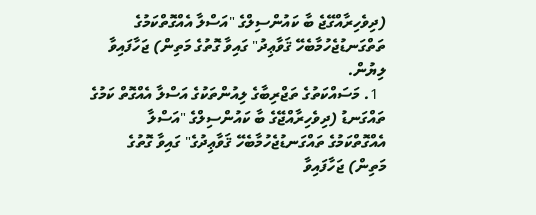(ދިވެހިރާއްގޭޖެ ބާ ކައުންސިލްގެ "އަސްލާ އެއްގޮތްކަމުގެ ތަތްގަނޑުޖެހުމާބެހޭ ޤަވާޢިދު" ގައިވާ ގޮތުގެ މަތިން) ޖަހާފައިވާ ލިޔުން.
  1. މަސައްކަތުގެ ތަޖްރިބާގެ ލިއުންތަކުގެ އަސްލާ އެއްގޮތް ކަމުގެ ތައްގަނޑު (ދިވެހިރާއްޖޭގެ ބާ ކައުންސިލްގެ "އަސްލާ އެއްގޮތްކަމުގެ ތައްގަނޑުޖެހުމާބެހޭ ޤަވާޢިދުގެ" ގައިވާ ގޮތުގެ މަތިން) ޖަހާފައިވާ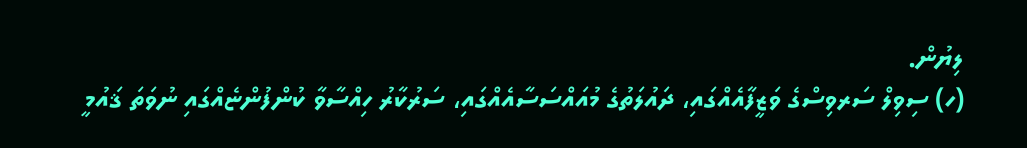ލިޔުން.
(ހ) ސިވިލް ސަރވިސްގެ ވަޒީފާއެއްގައި، ދައުލަތުގެ މުއައްސަސާއެއްގައި، ސަރުކާރު ހިއްސާވާ ކުންފުންޏެއްގައި ނުވަތަ ޤައުމީ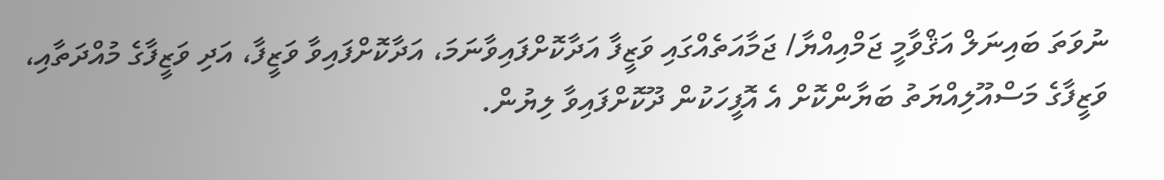ނުވަތަ ބައިނަލް އަޤްވާމީ ޖަމްއިއްޔާ/ ޖަމާއަތެއްގައި ވަޒީފާ އަދާކޮށްފައިވާނަމަ، އަދާކޮށްފައިވާ ވަޒީފާ، އަދި ވަޒީފާގެ މުއްދަތާއި، ވަޒީފާގެ މަސްއޫލިއްޔަތު ބަޔާންކޮށް އެ އޮފީހަކުން ދޫކޮށްފައިވާ ލިޔުން.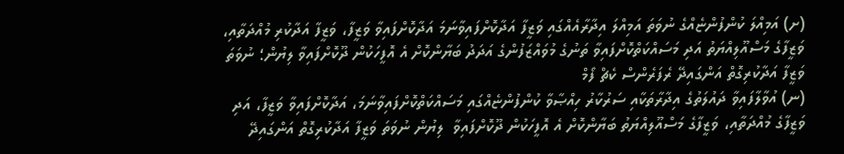(ށ) އަމިއްލަ ކުންފުންޏެއްގެ ނުވަތަ އަމިއްލަ އިދާރާއެއްގައި ވަޒީފާ އަދާކޮށްފައިވާނަމަ އަދާކޮށްފައިވާ ވަޒީފާ، ވަޒީފާ އަދާކުރި މުއްދަތާއި، ވަޒީފާގެ މަސްއޫލިއްޔަތު އަދި މަސައްކަތްކޮށްފައިވާ ތަނުގެ މުވައްޒަފުންގެ އަދަދު ބަޔާންކޮށް އެ އޮފީހަކުން ދޫކޮށްފައިވާ ލިޔުން؛ ނުވަތަ ވަޒީފާ އަދާކުރިގޮތް އަންގައިދޭ ރެފަރެންސް ކެޗް ފޯމް
(ނ) އުވާލާފައިވާ ދައުލަތުގެ އިދާރާތަކާއި ސަރުކާރު ހިއްޞާވާ ކުންފުންޏެއްގައި މަސައްކަތްކޮށްފައިވާނަމަ، އަދާކޮށްފައިވާ ވަޒީފާ، އަދި ވަޒީފާގެ މުއްދަތާއި، ވަޒީފާގެ މަސްއޫލިއްޔަތު ބަޔާންކޮށް އެ އޮފީހަކުން ދޫކޮށްފައިވާ  ލިޔުން ނުވަތަ ވަޒީފާ އަދާކުރިގޮތް އަންގައިދޭ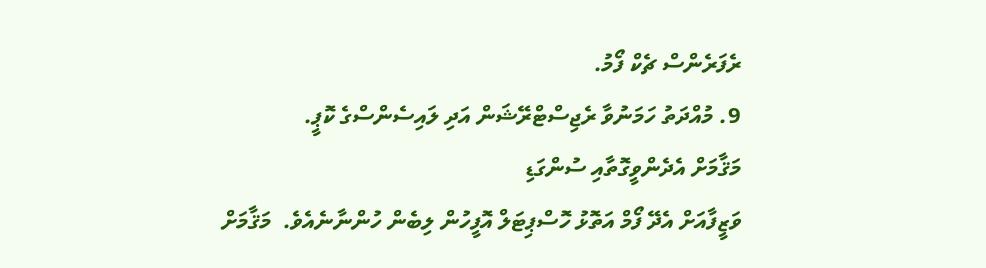ރެފަރެންސް ޗެކް ފޯމު.
9. މުއްދަތު ހަމަނުވާ ރެޖިސްޓްރޭޝަން އަދި ލައިސެންސްގެ ކޮޕީ.
މަޤާމަށް އެދެންވީގޮތާއި ސުންގަޑި
ވަޒީފާއަށް އެދޭ ފޯމް އަތޮޅު ހޮސްޕިޓަލް އޮފީހުން ލިބެން ހުންނާނެއެވެ.  މަޤާމަށް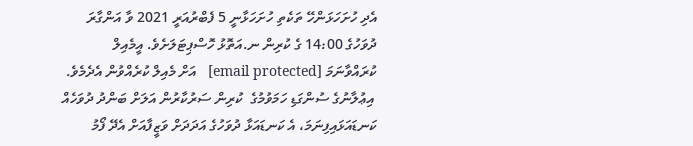އެދި ހުށަހަޅަންހޭ ތަކެތި ހުށަހަޅާނީ 5 ފެބްރުއަރީ 2021 ވާ އަންގާރަ ދުވަހުގެ 14:00 ގެ ކުރިން ނ.އަތޮޅު ހޮސްޕިޓަލަށެވެ. އީމެއިލް ކުރައްވާނަމަ [email protected]   އަށް މެއިލް ކުރެއްވުން އެދެމެވެ.
 އިޢުލާނުގެ ސުންގަޑި ހަމަވުމުގެ  ކުރިން ސަރުކާރުން އަލަށް ބަންދު ދުވަހެއް ކަނޑައަޅައިފިނަމަ، އެ ކަނޑައަޅާ ދުވަހުގެ އަދަދަށް ވަޒީފާއަށް އެދޭ ފޯމު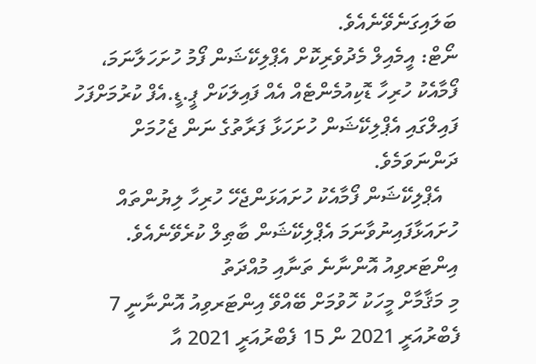ބަލައިގަނެވޭނެއެވެ.
ނޯޓް: އީމެއިލް މެދުވެރިކޮށް އެޕްލިކޭޝަން ފޯމު ހުށަހަލާނަމަ، ފޯމާއެކު ހުރިހާ ޑޮކިއުމެންޓެއް އެއް ފައިލަކަށް ޕީ.ޑީ.އެފް ކުރުމަށްފަހު ފައިލްގައި އެޕްލިކޭޝަން ހުށަހަޅާ ފަރާތުގެ ނަން ޖެހުމަށް ދަންނަވަމެވެ.
   އެޕްލިކޭޝަން ފޯމާއެކު ހުށައަޅަންޖެހޭ ހުރިހާ ލިޔުންތައް ހުށައަޅާފައިނުވާނަމަ އެޕްލިކޭޝަން ބާޠިލް ކުރެވޭނެއެވެ.
އިންޓަރވިއު އޮންނާނެ ތަނާއި މުއްދަތު
މި މަޤާމާށް މީހަކު ހޮވުމަށް ބޭއްވޭ އިންޓަރވިއު އޮންނާނީ 7 ފެބްރުއަރީ 2021 ން 15 ފެބްރުއަރީ 2021 އާ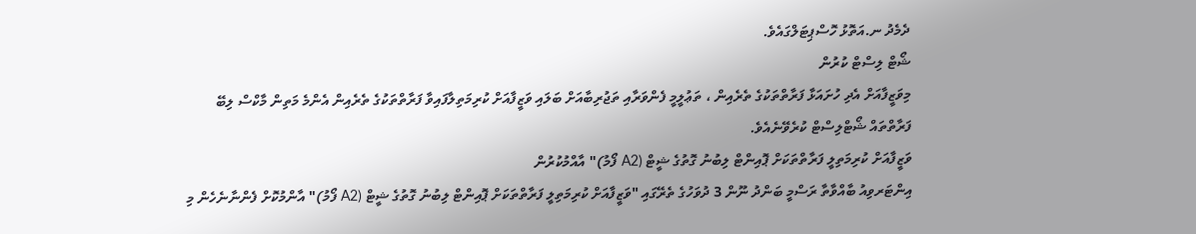ދެމެދު ނ.އަތޮޅު ހޮސްޕިޓަލްގައެވެ.
ޝޯޓް ލިސްޓް ކުރުން
މިވަޒީފާއަށް އެދި ހުށައަޅާ ފަރާތްތަކުގެ ތެރެއިން ، ތަޢުލީމީ ފެންވަރާއި ތަޖުރިބާއަށް ބަލައި ވަޒީފާއަށް ކުރިމަތިލާފައިވާ ފަރާތްތަކުގެ ތެރެއިން އެންމެ މަތިން މާކްސް ލިބޭ ފަރާތްތައް ޝޯޓްލިސްޓް ކުރެވޭނެއެވެ.
ވަޒީފާއަށް ކުރިމަތިލީ ފަރާތްތަކަށް ޕޮއިންޓް ލިބުނު ގޮތުގެ ޝީޓް (A2 ފޯމު)" އާއްމުކުރުން
އިންޓަރވިއު ބާއްވާތާ ރަސްމީ ބަންދު ނޫން 3 ދުވަހުގެ ތެރޭގައި "ވަޒީފާއަށް ކުރިމަތިލީ ފަރާތްތަކަށް ޕޮއިންޓް ލިބުނު ގޮތުގެ ޝީޓް (A2 ފޯމު)" އާންމުކޮށް ފެންނާނެހެން މި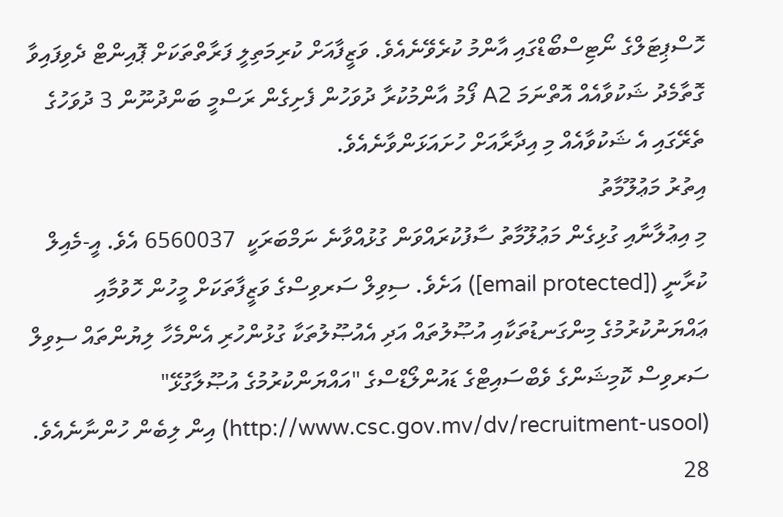ހޮސްޕިޓަލްގެ ނޯޓިސްބޯޑްގައި އާންމު ކުރެވޭނެއެވެ. ވަޒީފާއަށް ކުރިމަތިލީ ފަރާތްތަކަށް ޕޮއިންޓް ދެވިފައިވާ ގޮތާމެދު ޝަކުވާއެއް އޮތްނަމަ A2 ފޯމު އާންމުކުރާ ދުވަހުން ފެށިގެން ރަސްމީ ބަންދުނޫން 3 ދުވަހުގެ ތެރޭގައި އެ ޝަކުވާއެއް މި އިދާރާއަށް ހުށައަޅަންވާނެއެވެ.
އިތުރު މަޢުލޫމާތު
މި އިޢުލާނާއި ގުޅިގެން މަޢުލޫމާތު ސާފުކުރައްވަން ގުޅުއްވާނެ ނަމްބަރަކީ  6560037 އެވެ. އީ-މެއިލް ކުރާނީ ([email protected]) އަށެވެ. ސިވިލް ސަރވިސްގެ ވަޒީފާތަކަށް މީހުން ހޮވުމާއި ޢައްޔަނުކުރުމުގެ މިންގަނޑުތަކާއި އުޞޫލުތައް އަދި އެއުޞޫލުތަކާ ގުޅުންހުރި އެންމެހާ ލިޔުންތައް ސިވިލް ސަރވިސް ކޮމިޝަންގެ ވެބްސައިޓްގެ ޑައުންލޯޑްސްގެ "އައްޔަންކުރުމުގެ އުޞޫލާގުޅޭ" (http://www.csc.gov.mv/dv/recruitment-usool) އިން ލިބެން ހުންނާނެއެވެ.
28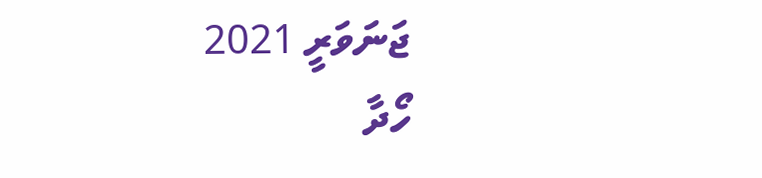ޖަނަވަރީ 2021
ހޯދާ